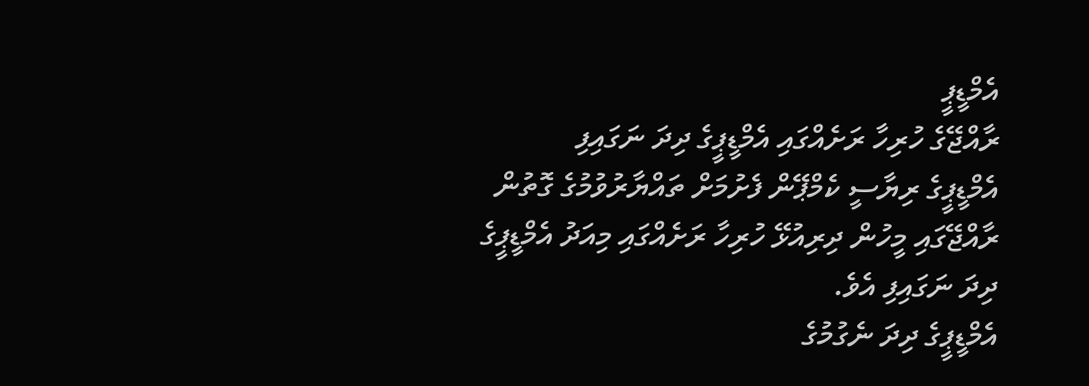އެމްޑީޕީ
ރާއްޖޭގެ ހުރިހާ ރަށެއްގައި އެމްޑީޕީގެ ދިދަ ނަގައިފި
އެމްޑީޕީގެ ރިޔާސީ ކެމްޕޭން ފެށުމަށް ތައްޔާރުވުމުގެ ގޮތުން ރާއްޖޭގައި މީހުން ދިރިއުޅޭ ހުރިހާ ރަށެއްގައި މިއަދު އެމްޑީޕީގެ ދިދަ ނަގައިފި އެވެ.
އެމްޑީޕީގެ ދިދަ ނެގުމުގެ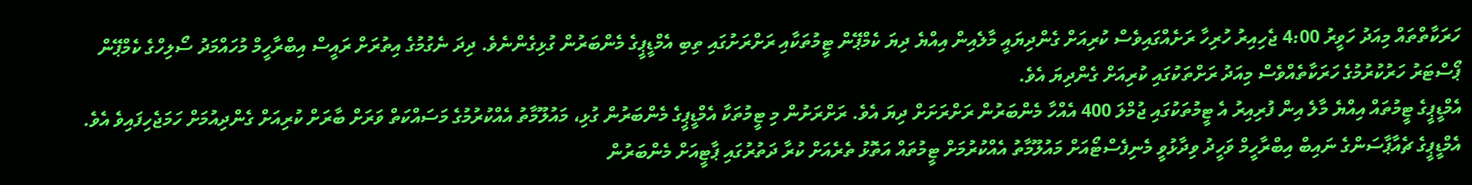ހަރަކާތްތައް މިއަދު ހަވީރު 4:00 ޖެހިއިރު ހުރިހާ ރަށެއްގައިވެސް ކުރިއަށް ގެންދިޔައީ މާލެއިން އިއްޔެ ދިޔަ ކެމްޕޭން ޓީމުތަކާއި ރަށްރަށުގައި ތިބި އެމްޑީޕީގެ މެންބަރުން ގުޅިގެންނެވެ. ދިދަ ނެގުމުގެ އިތުރަށް ރައީސް އިބްރާހީމް މުހައްމަދު ސޯލިހްގެ ކެމްޕޭން ޕޯސްޓަރު ހަރުކުރުމުގެ ހަރަކާތެއްވެސް މިއަދު ރަށްތަކުގައި ކުރިއަށް ގެންދިޔަ އެވެ.
އެމްޑީޕީގެ ޓީމުތައް އިއްޔެ މާލެ އިން ފުރިއިރު އެ ޓީމުތަކުގައި ޖުމްލަ 400 އެއްހާ މެންބަރުން ރަށްރަށަށް ދިޔަ އެވެ. ރަށްރަށުން މި ޓީމުތަކާ އެމްޑީޕީގެ މެންބަރުން ގުޅި، މައުލޫމާތު އެއްކުރުމުގެ މަސައްކަތް ވަރަށް ބާރަށް ކުރިއަށް ގެންދިއުމަށް ހަމަޖެހިފައިވެ އެވެ.
އެމްޑީޕީގެ ޗެއާޕާސަންގެ ނައިބް އިބްރާހީމް ވަހީދު ވިދާޅުވީ މެނިފެސްޓޯއަށް މައުލޫމާތު އެއްކުރުމަށް ޓީމުތައް އަތޮޅު ތެރެއަށް ކުރާ ދަތުރުގައި ޕާޓީއަށް މެންބަރުން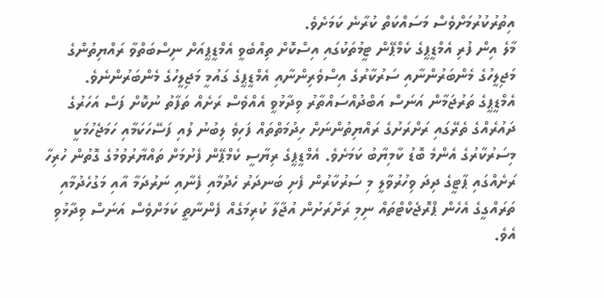އިތުރުކުރުމަށްވެސް މަސައްކަތް ކުރާނެ ކަމަށެވެ.
މާލެ އިން ފުރި އެމްޑީޕީގެ ކެމްޕޭން ޓީމުތަކުގައި އިސްކޮށް ތިއްބެވީ އެމްޑީޕީއަށް ނިސްބަތްވާ ރައްޔިތުންގެ މަޖިލީހުގެ މެންބަރުންނާއި ސަރުކާރުގެ އިސްވެރިންނާއި އެމްޑީޕީގެ ގައުމީ މަޖިލީހުގެ މެންބަރުންނެވެ.
އެމްޑީޕީގެ ތަރުޖަމާން އަނަސް އަބްދުއްސައްތާރު ވިދާޅުވީ އެއްވެސް ރަށެއް ތަފާތު ނުކޮށް ފަސް އަހަރުގެ ދައުރެއްގެ ތެރޭގައި ރަށްރަށުގެ ރައްޔިތުންނަށް ހިދުމަތްތައް ފަހިވެ ލިބުނު ލުއި ފަސޭހަކަމާއި ހަމަޖެހުމަކީ މިސަރުކާރުގެ އެންމެ ބޮޑު ކާމިޔާބު ކަމަށެވެ. އެމްޑީޕީގެ ރިޔާސީ ކެމްޕޭން ފެށުމަށް ތައްޔާރުވުމުގެ ގޮތުން ހުރިހާ ރަށެއްގައި ޕާޓީގެ ދިދަ ވިހުރުވާލީ މި ސަރުކާރުން ފެށި ބަނދަރު ހެދުމާއި ފެނާއި ނަރުދަމާ އާއި މަގުހެދުމާއި ތަރައްގީގެ އެހެން ޕްރޮޖެކްޓްތައް ނިމި ރަށްރަށުން އުޖާލާ ކުރިމަގެއް ފެންނާތީ ކަމަށްވެސް އަނަސް ވިދާޅުވި އެވެ.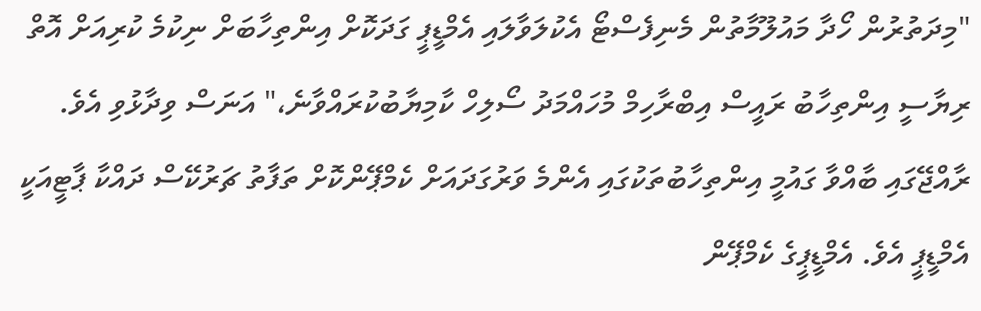"މިދަތުރުން ހޯދާ މައުލޫމާތުން މެނިފެސްޓޯ އެކުލަވާލައި އެމްޑީޕީ ގަދަކޮށް އިންތިހާބަށް ނިކުމެ ކުރިއަށް އޮތް ރިޔާސީ އިންތިހާބު ރައީސް އިބްރާހިމް މުހައްމަދު ސޯލިހް ކާމިޔާބުކުރައްވާނެ،" އަނަސް ވިދާޅުވި އެވެ.
ރާއްޖޭގައި ބާއްވާ ގައުމީ އިންތިހާބުތަކުގައި އެންމެ ވަރުގަދައަށް ކެމްޕޭންކޮށް ތަފާތު ޗަރުކޭސް ދައްކާ ޕާޓީއަކީ އެމްޑީޕީ އެވެ. އެމްޑީޕީގެ ކެމްޕޭން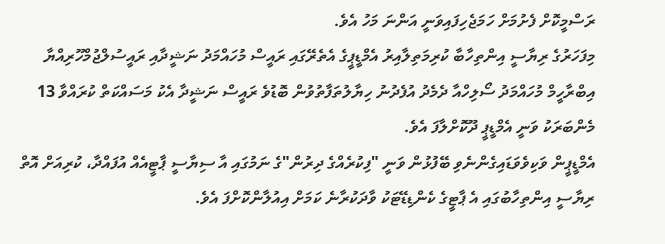ރަސްމީކޮށް ފެށުމަށް ހަމަޖެހިފައިވަނީ އަންނަ މަހު އެވެ.
މިފަހަރުގެ ރިޔާސީ އިންތިހާބާ ކުރިމަތިލާއިރު އެމްޑީޕީގެ އެތެރޭގައި ރައީސް މުހައްމަދު ނަޝީދާއި ރައީސުލްޖުމްހޫރިއްޔާ އިބްރާހީމް މުހައްމަދު ސޯލިހްއާ ދެމެދު އުފެދުނު ހިޔާލުތަފާތުވުން ބޮޑުވެ ރައީސް ނަޝީދާ އެކު މަސައްކަތް ކުރައްވާ 13 މެންބަރަކު ވަނީ އެމްޑީޕީ ދޫކޮށްލާފަ އެވެ.
އެމްޑީޕީން ވަކިވެވަޑައިގެންނެވި ބޭފުޅުން ވަނީ "ފިކުރެއްގެ ދިރުން"ގެ ނަމުގައި އާ ސިޔާސީ ޕާޓީއެއް އުފައްދާ، ކުރިއަށް އޮތް ރިޔާސީ އިންތިހާބުގައި އެ ޕާޓީގެ ކެންޑިޑޭޓަކު ވާދަކުރާނެ ކަމަށް އިއުލާންކޮށްފަ އެވެ.